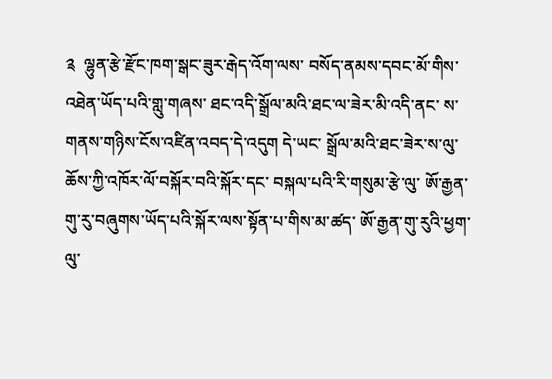༉  ལྷུན་རྩེ་རྫོང་ཁག་སྒང་ཟུར་རྒེད་འོག་ལས་ བསོད་ནམས་དབང་མོ་གིས་འཐེན་ཡོད་པའི་གླུ་གཞས་ ཐང་འདི་སྒྲོལ་མའི་ཐང་ལ་ཟེར་མི་འདི་ནང་ ས་གནས་གཉིས་ངོས་འཛིན་འབད་དེ་འདུག དེ་ཡང་ སྒྲོལ་མའི་ཐང་ཟེར་ས་ལུ་ཆོས་ཀྱི་འཁོར་ལོ་བསྐོར་བའི་སྐོར་དང་ བསྐལ་པའི་རི་གསུམ་རྩེ་ལུ་ ཨོ་རྒྱན་གུ་རུ་བཞུགས་ཡོད་པའི་སྐོར་ལས་སྟོན་པ་གིས་མ་ཚད་ ཨོ་རྒྱན་གུ་རུའི་ཕྱག་ལུ་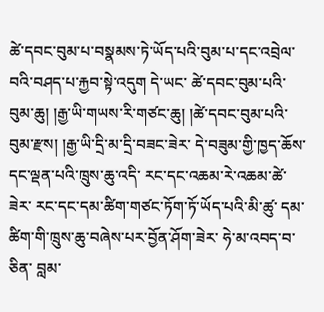ཚེ་དབང་བུམ་པ་བསྣམས་ཏེ་ཡོད་པའི་བུམ་པ་དང་འབྲེལ་བའི་བཤད་པ་རྐྱབ་སྟེ་འདུག དེ་ཡང་ ཚེ་དབང་བུམ་པའི་བུམ་ཆུ། །རྒྱ་ཡི་གཡས་རི་གཙང་ཆུ། །ཚེ་དབང་བུམ་པའི་བུམ་རྫས། །རྒྱ་ཡི་དྲི་མ་དྲི་བཟང་ཟེར་ དེ་བཟུམ་གྱི་ཁྱད་ཆོས་དང་ལྡན་པའི་ཁྲུས་ཆུ་འདི་ རང་དང་འཆམ་རེ་འཆམ་ཚེ་ཟེར་ རང་དང་དམ་ཚིག་གཙང་ཏོག་ཏོ་ཡོད་པའི་མི་ཚུ་ དམ་ཚིག་གི་ཁྲུས་ཆུ་བཞེས་པར་བྱོན་ཤོག་ཟེར་ ཧེ་མ་འབད་བ་ཅིན་ བླམ་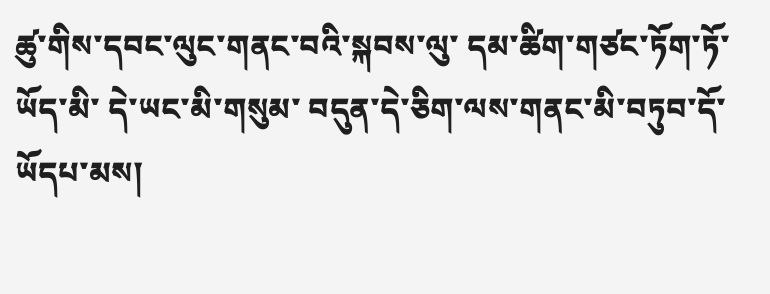ཚུ་གིས་དབང་ལུང་གནང་བའི་སྐབས་ལུ་ དམ་ཚིག་གཙང་ཏོག་ཏོ་ཡོད་མི་ དེ་ཡང་མི་གསུམ་ བདུན་དེ་ཅིག་ལས་གནང་མི་བཏུབ་དོ་ཡོདཔ་མས།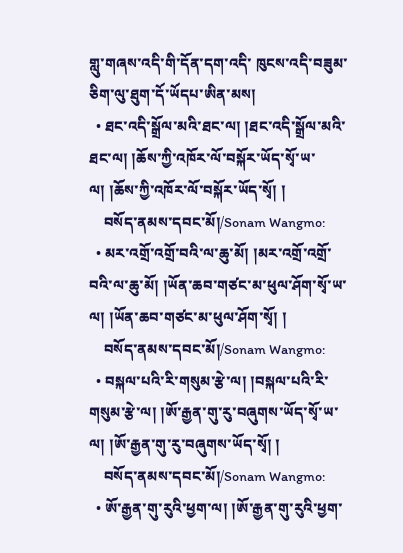གླུ་གཞས་འདི་གི་དོན་དག་འདི་ ཁུངས་འདི་བཟུམ་ཅིག་ལུ་ཐུག་དོ་ཡོདཔ་ཨིན་མས།
  • ཐང་འདི་སྒྲོལ་མའི་ཐང་ལ། །ཐང་འདི་སྒྲོལ་མའི་ཐང་ལ། །ཆོས་ཀྱི་འཁོར་ལོ་བསྐོར་ཡོད་སྭོ་ཡ་ལ། །ཆོས་ཀྱི་འཁོར་ལོ་བསྐོར་ཡོད་སྭོ། །
    བསོད་ནམས་དབང་མོ།/Sonam Wangmo:
  • མར་འགྲོ་འགྲོ་བའི་ལ་ཆུ་མོ། །མར་འགྲོ་འགྲོ་བའི་ལ་ཆུ་མོ། །ཡོན་ཆབ་གཙང་མ་ཕུལ་ཤོག་སྭོ་ཡ་ལ། །ཡོན་ཆབ་གཙང་མ་ཕུལ་ཤོག་སྭོ། །
    བསོད་ནམས་དབང་མོ།/Sonam Wangmo:
  • བསྐལ་པའི་རི་གསུམ་རྩེ་ལ། །བསྐལ་པའི་རི་གསུམ་རྩེ་ལ། །ཨོ་རྒྱན་གུ་རུ་བཞུགས་ཡོད་སྭོ་ཡ་ལ། །ཨོ་རྒྱན་གུ་རུ་བཞུགས་ཡོད་སྭོ། །
    བསོད་ནམས་དབང་མོ།/Sonam Wangmo:
  • ཨོ་རྒྱན་གུ་རུའི་ཕྱག་ལ། །ཨོ་རྒྱན་གུ་རུའི་ཕྱག་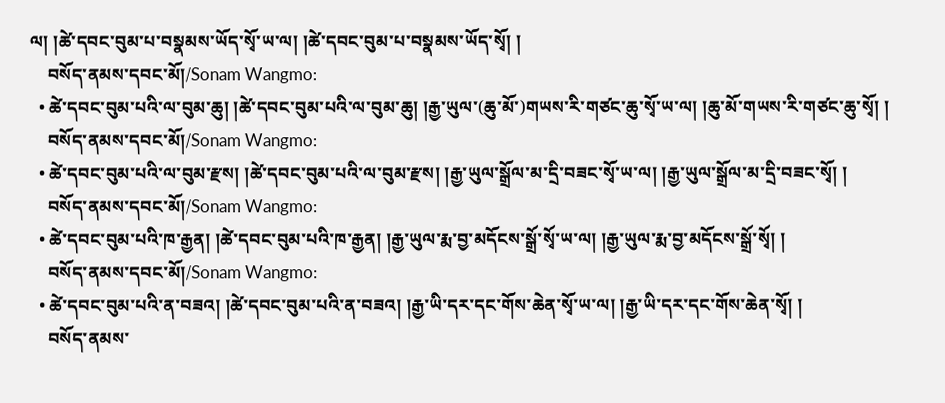ལ། །ཚེ་དབང་བུམ་པ་བསྣམས་ཡོད་སྭོ་ཡ་ལ། །ཚེ་དབང་བུམ་པ་བསྣམས་ཡོད་སྭོ། །
    བསོད་ནམས་དབང་མོ།/Sonam Wangmo:
  • ཚེ་དབང་བུམ་པའི་ལ་བུམ་ཆུ། །ཚེ་དབང་བུམ་པའི་ལ་བུམ་ཆུ། །རྒྱ་ཡུལ་(ཆུ་མོ་)གཡས་རི་གཙང་ཆུ་སྭོ་ཡ་ལ། །ཆུ་མོ་གཡས་རི་གཙང་ཆུ་སྭོ། །
    བསོད་ནམས་དབང་མོ།/Sonam Wangmo:
  • ཚེ་དབང་བུམ་པའི་ལ་བུམ་རྫས། །ཚེ་དབང་བུམ་པའི་ལ་བུམ་རྫས། །རྒྱ་ཡུལ་སྒྲོལ་མ་དྲི་བཟང་སྭོ་ཡ་ལ། །རྒྱ་ཡུལ་སྒྲོལ་མ་དྲི་བཟང་སྭོ། །
    བསོད་ནམས་དབང་མོ།/Sonam Wangmo:
  • ཚེ་དབང་བུམ་པའི་ཁ་རྒྱན། །ཚེ་དབང་བུམ་པའི་ཁ་རྒྱན། །རྒྱ་ཡུལ་རྨ་བྱ་མདོངས་སྒྲོ་སྭོ་ཡ་ལ། །རྒྱ་ཡུལ་རྨ་བྱ་མདོངས་སྒྲོ་སྭོ། །
    བསོད་ནམས་དབང་མོ།/Sonam Wangmo:
  • ཚེ་དབང་བུམ་པའི་ན་བཟའ། །ཚེ་དབང་བུམ་པའི་ན་བཟའ། །རྒྱ་ཡི་དར་དང་གོས་ཆེན་སྭོ་ཡ་ལ། །རྒྱ་ཡི་དར་དང་གོས་ཆེན་སྭོ། །
    བསོད་ནམས་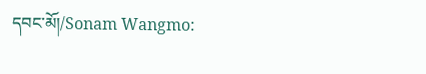དབང་མོ།/Sonam Wangmo: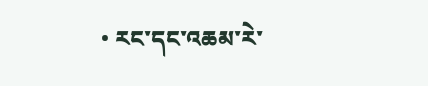• རང་དང་འཆམ་རེ་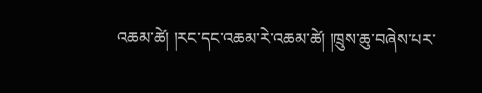འཆམ་ཚེ། །རང་དང་འཆམ་རེ་འཆམ་ཚེ། །ཁྲུས་ཆུ་བཞེས་པར་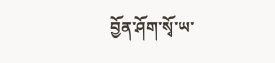བྱོན་ཤོག་སྭོ་ཡ་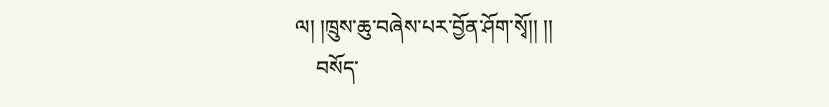ལ། །ཁྲུས་ཆུ་བཞེས་པར་བྱོན་ཤོག་སྭོ།། །།
    བསོད་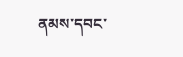ནམས་དབང་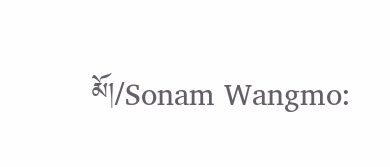མོ།/Sonam Wangmo: